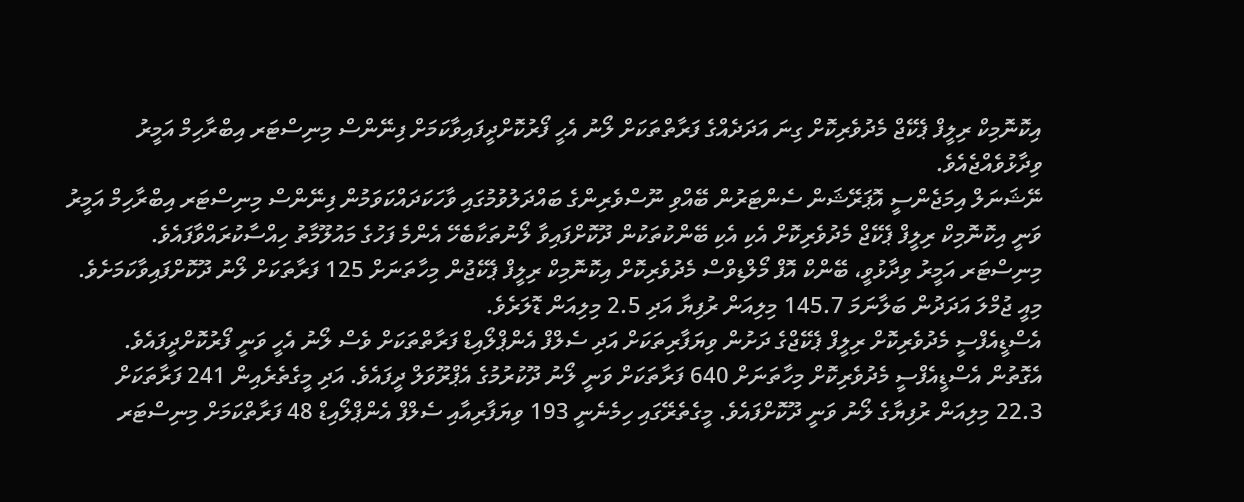އިކޮނޮމިކް ރިލީފް ޕެކޭޖް މެދުވެރިކޮށް ގިނަ އަދަދެއްގެ ފަރާތްތަކަށް ލޯނު އެހީ ފޯރުކޮށްދީފައިވާކަމަށް ފިނޭންސް މިނިސްޓަރ އިބްރާހިމް އަމީރު ވިދާޅުވެއްޖެއެވެ.
ނޭޝަނަލް އިމަޖެންސީ އޮޕަރޭޝަން ސެންޓަރުން ބޭއްވި ނޫސްވެރިންގެ ބައްދަލުވުމުގައި ވާހަކަދައްކަވަމުން ފިނޭންސް މިނިސްޓަރ އިބްރާހިމް އަމީރު ވަނީ އިކޮނޮމިކް ރިލީފް ޕެކޭޖް މެދުވެރިކޮށް އެކި އެކި ބޭންކުތަކުން ދޫކޮށްފައިވާ ލޯނުތަކާބެހޭ އެންމެ ފަހުގެ މައުލޫމާތު ހިއްސާކުރައްވާފައެވެ.
މިނިސްޓަރ އަމީރު ވިދާޅުވީ، ބޭންކް އޮފް މޯލްޑިވްސް މެދުވެރިކޮށް އިކޮނޮމިކް ރިލީފް ޕެކޭޖުން މިހާތަނަށް 125 ފަރާތަކަށް ލޯނު ދޫކޮށްފައިވާކަމަށެވެ. މިއީ ޖުމްލަ އަދަދުން ބަލާނަމަ 145.7 މިލިއަން ރުފިޔާ އަދި 2.5 މިލިއަން ޑޮލަރެވެ.
އެސްޑީއެފްސީ މެދުވެރިކޮށް ރިލީފް ޕެކޭޖްގެ ދަށުން ވިޔަފާރިތަކަށް އަދި ސެލްފް އެންޕްލޯއިޑް ފަރާތްތަކަށް ވެސް ލޯނު އެހީ ވަނީ ފޯރުކޮށްދީފައެވެ. އެގޮތުން އެސްޑީއެފްސީ މެދުވެރިކޮށް މިހާތަނަށް 640 ފަރާތަކަށް ވަނީ ލޯނު ދޫކުރުމުގެ އެޕްރޫވަލް ދީފައެވެ. އަދި މީގެތެރެއިން 241 ފަރާތަކަށް 22.3 މިލިއަން ރުފިޔާގެ ލޯނު ވަނީ ދޫކޮށްފައެވެ. މީގެތެރޭގައި ހިމެނެނީ 193 ވިޔަފާރިއާއި ސެލްފް އެންޕްލޯއިޑް 48 ފަރާތްކަމަށް މިނިސްޓަރ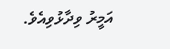އަމީރު ވިދާޅުވިއެވެ.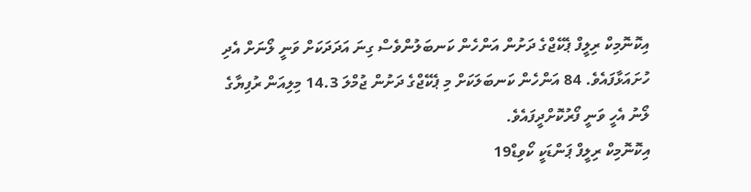އިކޮނޮމިކް ރިލީފް ޕެކޭޖްގެ ދަށުން އަންހެން ކަނބަލުންވެސް ގިނަ އަދަދަކަށް ވަނީ ލޯނަށް އެދި ހުށައަޅާފައެވެ. 84 އަންހެން ކަނބަލަކަށް މި ޕެކޭޖްގެ ދަށުން ޖުމްލަ 14.3 މިލިއަން ރުފިޔާގެ ލޯނު އެހީ ވަނީ ފޯރުކޮށްދީފައެވެ.
އިކޮނޮމިކް ރިލީފް ޕަންޑަކީ ކޯވިޑް19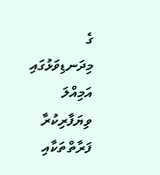ގެ މިދަނޑިވަޅުގައި އަމިއްލަ ވިޔަފާރިކުރާ ފަރާތްތަކާއި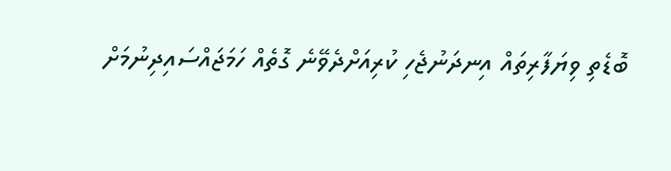ބޮޑެތި ވިޔަފާރިތައް އިނދަނުޖެހި ކުރިއަށްދެވޭނެ ގޮތެއް ހަމަޖައްސައިދިނުމަށް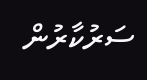ސަރުކާރުން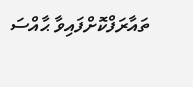ތައާރަފްކޮށްފައިވާ ޙާއްސަ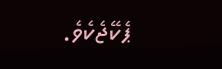ޕެކޭޖެކެވެ.